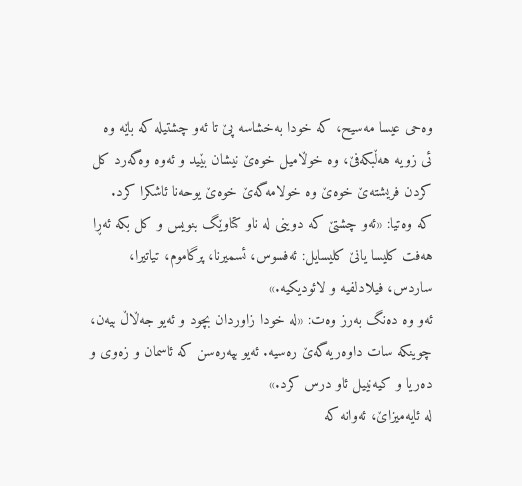وەحی عیسا مەسیح، که خودا بەخشاسه پێ تا ئەو چشتیله که باێه وه ئی زویه هەڵبکەفێ، وه خوڵامیل خوەێ نیشان بێید و ئەوه وەگەرد کل کردن فریشتەێ خوەێ وه خولامەگەێ خوەێ یوحەنا ئاشکرا کرد.
که وەتیا: «ئەو چشتێ که دوينی له ناو کتاوێگ بنویس و کل بکه ئەڕا هەفت کلیسا یانێ کلیسایل: ئەفسوس، ئسمیرنا، پرگاموم، تیاتیرا، ساردس، فیلادلفیه و لائودیکیه.»
ئەو وه دەنگ بەرز وەت: «له خودا زاوردان بچود و ئەیو جەڵاڵ بيەن، چوینکه سات داوەریەگەێ رەسیه. ئەیو بپەرەسن که ئاسمان و زەوی و دەریا و کیەنییل ئاو درس کرد.»
له ئایەمیزاێ، ئەوانه که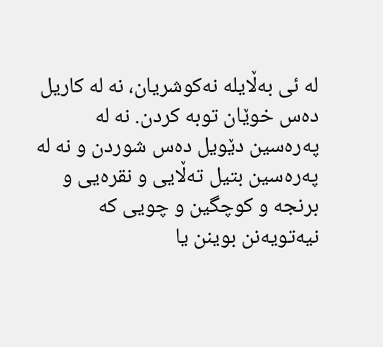له ئی بەڵایله نەکوشریان، نه له کاریل دەس خوێان توبه کردن. نه له پەرەسین دێویل دەس شوردن و نه له پەرەسین بتیل تەڵایی و نقرەیی و برنجه و کوچگین و چویی که نیەتویەنن بوینن یا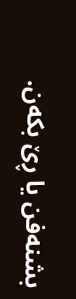بشنەفن یا ڕێ بکەن.